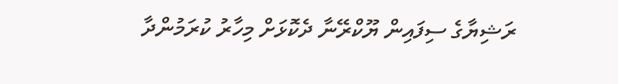ރަޝިޔާގެ ސިފައިން ޔޫކްރޭނާ ދެކޮޅަށް މިހާރު ކުރަމުންދާ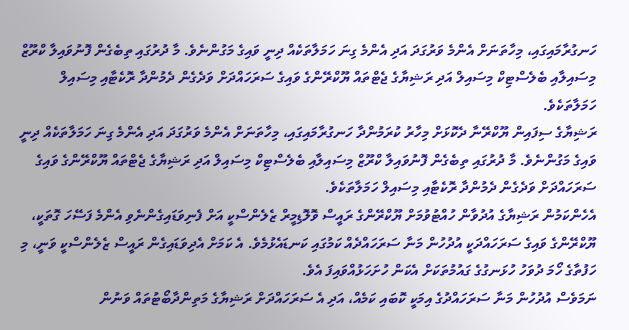ހަނގުރާމައިގައި، މިހާތަނަށް އެންމެ ވަރުގަދަ އަދި އެންމެ ގިނަ ހަމަލާތަކެއް ދިނީ ވައިގެ މަގުންނެވެ. މާ ދުރުގައި ތިބެގެން ފޮނުވައިލާ ކްރޫޒް މިސައިލާއި ބެލެސްޓިކް މިސައިލް އަދި ރަޝިޔާގެ ޖެޓްތައް ޔޫކްރޭންގެ ވައިގެ ސަރަހައްދަށް ވަދެގެން ދެމުންދާ ރޮކެޓާއި މިސައިލް ހަމަލާތަކެވެ.
ރަޝިޔާގެ ސިފައިން ޔޫކްރޭނާ ދެކޮޅަށް މިހާރު ކުރަމުންދާ ހަނގުރާމައިގައި، މިހާތަނަށް އެންމެ ވަރުގަދަ އަދި އެންމެ ގިނަ ހަމަލާތަކެއް ދިނީ ވައިގެ މަގުންނެވެ. މާ ދުރުގައި ތިބެގެން ފޮނުވައިލާ ކްރޫޒް މިސައިލާއި ބެލެސްޓިކް މިސައިލް އަދި ރަޝިޔާގެ ޖެޓްތައް ޔޫކްރޭންގެ ވައިގެ ސަރަހައްދަށް ވަދެގެން ދެމުންދާ ރޮކެޓާއި މިސައިލް ހަމަލާތަކެވެ.
އެހެންކަމުން ރަޝިޔާގެ އުދުވާން ހުއްޓުވުމަށް ޔޫކްރޭންގެ ރައީސް ވޮލޮޑިމީރް ޒެލެންސްކީ އަށް ފެނިވަޑައިގެންނެވި އެންމެ ފަސޭހަ ގޮތަކީ، ޔޫކްރޭންގެ ވައިގެ ސަރަހައްދަކީ އުދުހުން މަނާ ސަރަހައްދެއް ކަމުގައި ކަނޑައެޅުމެވެ. އެ ކަމަށް އެދިވަޑައިގެން ރައީސް ޒެލެންސްކީ ވަނީ، މި ހަފުތާގެ ހޯމަ ދުވަހު ހުޅަނގުގެ ގައުމުތަކަށް އެކަން ހުށަހަޅުއްވައިފަ އެވެ.
ނަމަވެސް އުދުހުން މަނާ ސަރަހައްދުގެ އިމަކީ ކޮބައި ކަމެއް، އަދި އެ ސަރަހައްދަށް ރަޝިޔާގެ މަތިންދާބޯޓުތައް ވަނުން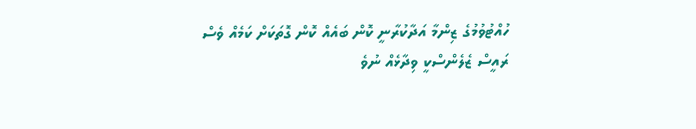ހުއްޓުވުމުގެ ޒިންމާ އަދާކުރާނީ ކޮން ބައެއް ކޮން ގޮތަކަށް ކަމެއް ވެސް ރައީސް ޒެލެންސްކީ ވިދާޅެއް ނުވެ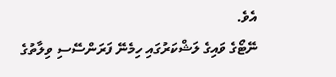އެވެ.
ނޭޓޯގެ ވައިގެ ލަޝްކަރުގައި ހިމެނޭ ފަރަންސޭސި ވިލާތުގެ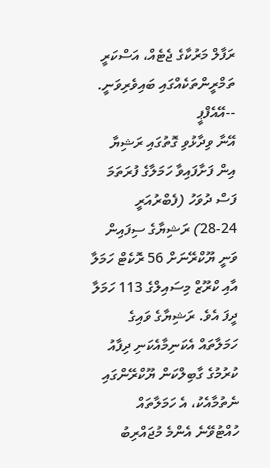ރަފާލް މަރުކާގެ ޖެޓެއް، އަސްކަރީ ތަމްރީންތަކެއްގައި ބައިވެރިވަނީ. --އޭއެފްޕީ
އޭނާ ވިދާޅުވި ގޮތުގައި ރަޝިޔާ އިން ފަށާފައިވާ ހަމަލާގެ ފުރަތަމަ ފަސް ދުވަހު (ފެބްރުއަރީ 24-28) ރަޝިޔާގެ ސިފައިން ވަނީ ޔޫކްރޭނަށް 56 ރޮކެޓް ހަމަލާ އާއި ކްރޫޒް މިސައިލްގެ 113 ހަމަލާ ދީފަ އެވެ. ރަޝިޔާގެ ވައިގެ ހަމަލާތައް އެކަނިމާއެކަނި ދިފާއު ކުރުމުގެ ގާބިލްކަން ޔޫކްރޭންގައި ނެތުމާއެކު، އެ ހަމަލާތައް ހުއްޓުވޭނެ އެންމެ މުޖައްރިބު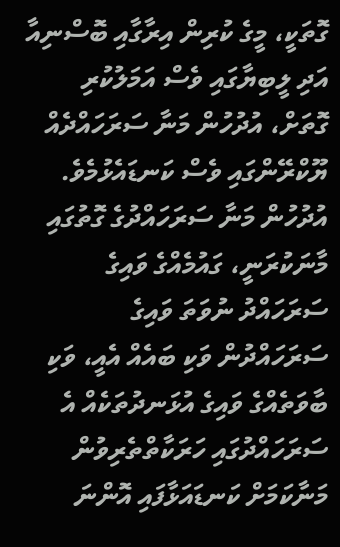ގޮތަކީ، މީގެ ކުރިން އިރާގާއި ބޮސްނިއާ އަދި ލީބިޔާގައި ވެސް އަމަލުކުރި ގޮތަށް، އުދުހުން މަނާ ސަރަހައްދެއް ޔޫކްރޭންގައި ވެސް ކަނޑައެޅުމެވެ.
އުދުހުން މަނާ ސަރަހައްދުގެ ގޮތުގައި މާނަކުރަނީ، ގައުމެއްގެ ވައިގެ ސަރަހައްދު ނުވަތަ ވައިގެ ސަރަހައްދުން ވަކި ބައެއް އެއީ، ވަކި ބާވަތެއްގެ ވައިގެ އުޅަނދުތަކެއް އެ ސަރަހައްދުގައި ހަރަކާތްތެރިވުން މަނާކަމަށް ކަނޑައަޅާފައި އޮންނަ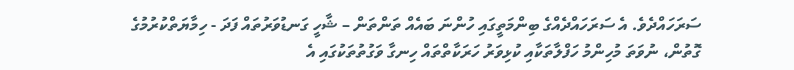ސަރަހައްދެވެ. އެ ސަރަހައްދެއްގެ ބިންމަތީގައި ހުންނަ ބައެއް ތަންތަން – ޝާހީ ގަނޑުވަރުތައް ފަދަ - ހިމާޔަތްކުރުމުގެ ގޮތުން، ނުވަތަ މުހިންމު ހަފްލާތަކާއި ކުޅިވަރު ހަރަކާތްތައް ހިނގާ ވަގުތުތަކުގައި އެ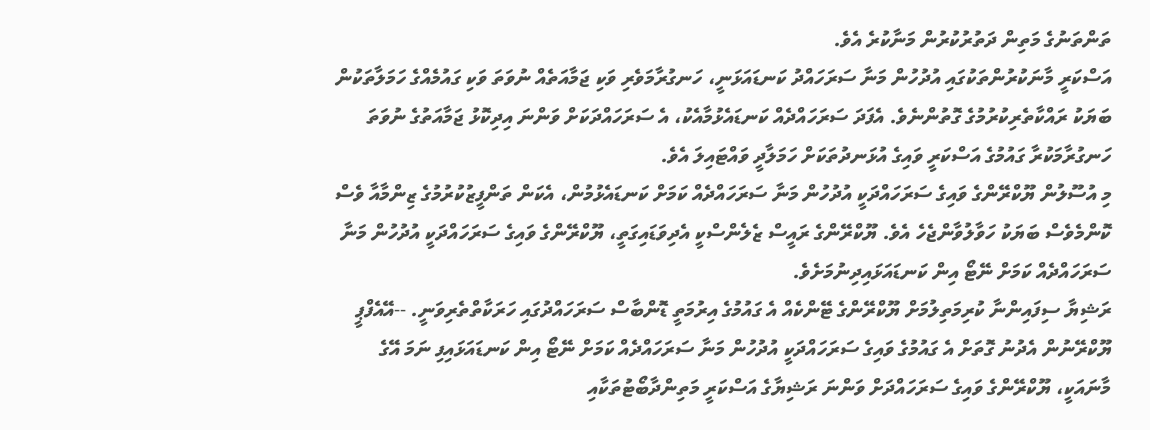ތަންތަނުގެ މަތިން ދަތުރުކުރުން މަނާކުރެ އެވެ.
އަސްކަރީ މާނަކުރުންތަކުގައި އުދުހުން މަނާ ސަރަހައްދު ކަނޑައަޅަނީ، ހަނގުރާމަވެރި ވަކި ޖަމާއަތެއް ނުވަތަ ވަކި ގައުމެއްގެ ހަމަލާތަކުން ބަޔަކު ރައްކާތެރިކުރުމުގެ ގޮތުންނެވެ. އެފަދަ ސަރަހައްދެއް ކަނޑައެޅުމާއެކު، އެ ސަރަހައްދަކަށް ވަންނަ އިދިކޮޅު ޖަމާއަތުގެ ނުވަތަ ހަނގުރާމަކުރާ ގައުމުގެ އަސްކަރީ ވައިގެ އުޅަނދުތަކަށް ހަމަލާދީ ވައްޓައިލަ އެވެ.
މި އުސޫލުން ޔޫކްރޭންގެ ވައިގެ ސަރަހައްދަކީ އުދުހުން މަނާ ސަރަހައްދެއް ކަމަށް ކަނޑައެޅުމުން، އެކަން ތަންފީޒުކުރުމުގެ ޒިންމާއާ ވެސް ކޮންމެވެސް ބަޔަކު ހަވާލުވާންޖެހެ އެވެ. ޔޫކްރޭންގެ ރައީސް ޒެލެންސްކީ އެދިވަޑައިގަތީ، ޔޫކްރޭންގެ ވައިގެ ސަރަހައްދަކީ އުދުހުން މަނާ ސަރަހައްދެއް ކަމަށް ނޭޓޯ އިން ކަނޑައަޅައިދިނުމަށެވެ.
ރަޝިޔާ ސިފައިންނާ ކުރިމަތިލުމަށް ޔޫކްރޭންގެ ޓޭންކެއް އެ ގައުމުގެ އިރުމަތީ ޑޮންބާސް ސަރަހައްދުގައި ހަރަކާތްތެރިވަނީ. --އޭއެފްޕީ
ޔޫކްރޭނުން އެދުނު ގޮތަށް އެ ގައުމުގެ ވައިގެ ސަރަހައްދަކީ އުދުހުން މަނާ ސަރަހައްދެއް ކަމަށް ނޭޓޯ އިން ކަނޑައަޅައިފި ނަމަ އޭގެ މާނައަކީ، ޔޫކްރޭންގެ ވައިގެ ސަރަހައްދަށް ވަންނަ ރަޝިޔާގެ އަސްކަރީ މަތިންދާބޯޓުތަކާއި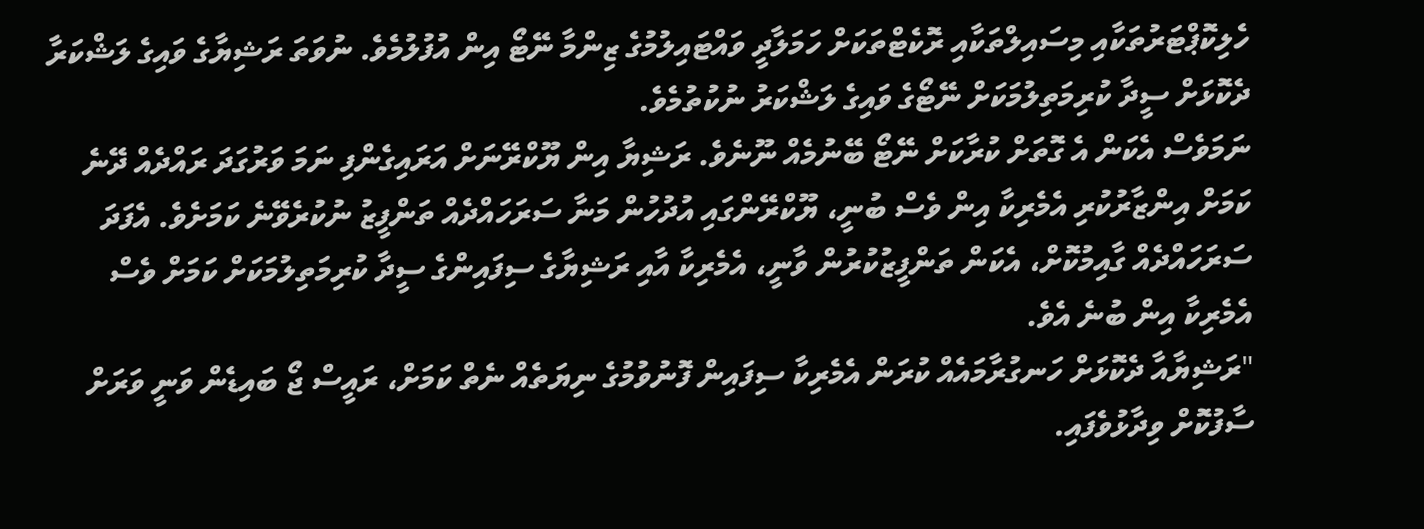ހެލިކޮޕްޓަރުތަކާއި މިސައިލްތަކާއި ރޮކެޓްތަކަށް ހަމަލާދީ ވައްޓައިލުމުގެ ޒިންމާ ނޭޓޯ އިން އުފުލުމެވެ. ނުވަތަ ރަޝިޔާގެ ވައިގެ ލަޝްކަރާ ދެކޮޅަށް ސީދާ ކުރިމަތިލުމަކަށް ނޭޓޯގެ ވައިގެ ލަޝްކަރު ނުކުތުމެވެ.
ނަމަވެސް އެކަން އެ ގޮތަށް ކުރާކަށް ނޭޓޯ ބޭނުމެއް ނޫނެވެ. ރަޝިޔާ އިން ޔޫކްރޭނަށް އަރައިގެންފި ނަމަ ވަރުގަދަ ރައްދެއް ދޭނެ ކަމަށް އިންޒާރުކުރި އެމެރިކާ އިން ވެސް ބުނީ، ޔޫކްރޭންގައި އުދުހުން މަނާ ސަރަހައްދެއް ތަންފީޒު ނުކުރެވޭނެ ކަމަށެވެ. އެފަދަ ސަރަހައްދެއް ގާއިމުކޮށް، އެކަން ތަންފީޒުކުރުން ވާނީ، އެމެރިކާ އާއި ރަޝިޔާގެ ސިފައިންގެ ސީދާ ކުރިމަތިލުމަކަށް ކަމަށް ވެސް އެމެރިކާ އިން ބުނެ އެވެ.
"ރަޝިޔާއާ ދެކޮޅަށް ހަނގުރާމައެއް ކުރަން އެމެރިކާ ސިފައިން ފޮނުވުމުގެ ނިޔަތެއް ނެތް ކަމަށް، ރައީސް ޖޯ ބައިޑެން ވަނީ ވަރަށް ސާފުކޮށް ވިދާޅުވެފައި.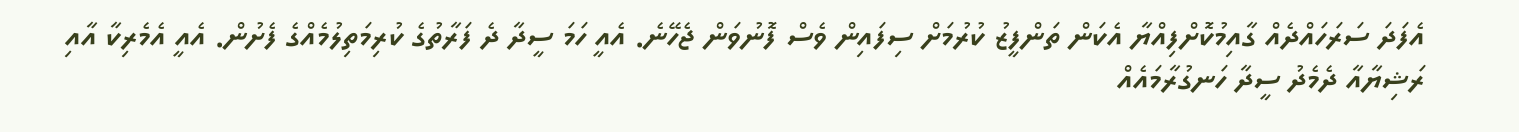އެފަދަ ސަރަހައްދެއް ގާއިމުކޮށްފިއްޔާ އެކަން ތަންފީޒު ކުރުމަށް ސިފައިން ވެސް ފޮނުވަން ޖެހޭނެ. އެއީ ހަމަ ސީދާ ދެ ފަރާތުގެ ކުރިމަތިލުމެއްގެ ފެށުން. އެއީ އެމެރިކާ އާއި ރަޝިޔާއާ ދެމެދު ސީދާ ހަނގުރާމައެއް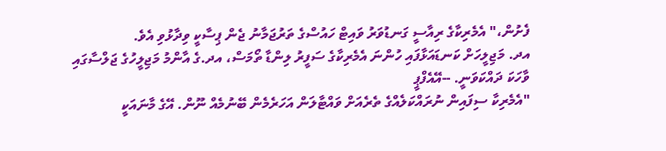ފެށުން،" އެމެރިކާގެ ރިއާސީ ގަނޑުވަރު ވައިޓް ހައުސްގެ ތަރުޖަމާނު ޖެން ޕިސާކީ ވިދާޅުވި އެވެ.
އދ. މަޖިލީހަށް ކަނޑައަޅާފައި ހުންނަ އެމެރިކާގެ ސަފީރު ލިންޑާ ތޯމަސް، އދ.ގެ އާންމު މަޖިލީހުގެ ޖަލްސާގައި ވާހަކަ ދައްކަވަނީ. --އޭއެފްޕީ
"އެމެރިކާ ސިފައިން ނުރައްކަލެއްގެ ތެރެއަށް ވައްޓާލަން އަހަރެމެން ބޭނުމެއް ނޫން. އޭގެ މާނައަކީ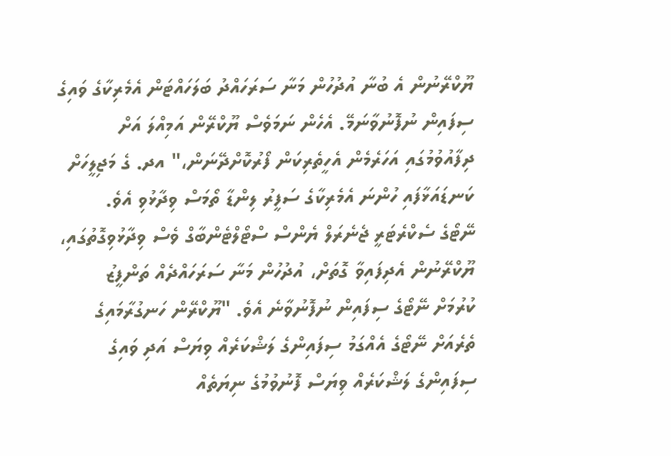ޔޫކްރޭނުން އެ ބުނާ އުދުހުން މަނާ ސަރަހައްދު ބަލަހައްޓަން އެމެރިކާގެ ވައިގެ ސިފައިން ނުފޮނުވާނަމޭ. އެހެން ނަމަވެސް ޔޫކްރޭން އަމިއްލަ އަށް ދިފާއުވުމުގައި އަހަރެމެން އެހީތެރިކަން ފޯރުކޮށްދޭނަން،" އދ. ގެ މަޖިލީހަށް ކަނޑައަޅާފައި ހުންނަ އެމެރިކާގެ ސަފީރު ލިންޑާ ތޯމަސް ވިދާޅުވި އެވެ.
ނޭޓޯގެ ސެކްރެޓަރީ ޖެނެރަލް ޔެންސް ސްޓޯލްޓެންބާގް ވެސް ވިދާޅުވިގޮތުގައި، ޔޫކްރޭނުން އެދިފައިވާ ގޮތަށް، އުދުހުން މަނާ ސަރަހައްދެއް ތަންފީޒު ކުރުމަށް ނޭޓޯގެ ސިފައިން ނުފޮނުވާނެ އެވެ. "ޔޫކްރޭން ހަނގުރާމައިގެ ތެރެއަށް ނޭޓޯގެ އެއްގަމު ސިފައިންގެ ލަޝްކަރެއް ވިޔަސް އަދި ވައިގެ ސިފައިންގެ ލަޝްކަރެއް ވިޔަސް ފޮނުވުމުގެ ނިޔަތެއް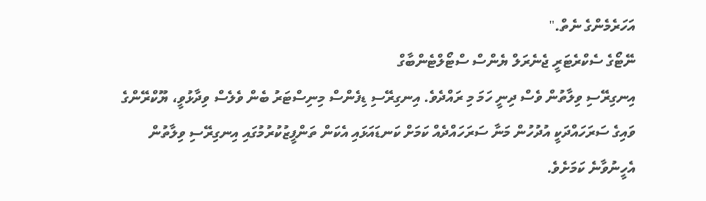އަހަރެމެންގެ ނެތް."
ނޭޓޯގެ ސެކްރެޓަރީ ޖެނެރަލް ޔެންސް ސްޓޯލްޓެންބާގް
އިނގިރޭސި ވިލާތުން ވެސް ދިނީ ހަމަ މި ރައްދެވެ. އިނގިރޭސި ޑިފެންސް މިނިސްޓަރު ބެން ވެލެސް ވިދާޅުވީ، ޔޫކްރޭންގެ ވައިގެ ސަރަހައްދަކީ އުދުހުން މަނާ ސަރަހައްދެއް ކަމަށް ކަނޑައަޅައި އެކަން ތަންފީޒުކުރުމުގައި އިނގިރޭސި ވިލާތުން އެހީނުވާނެ ކަމަށެވެ.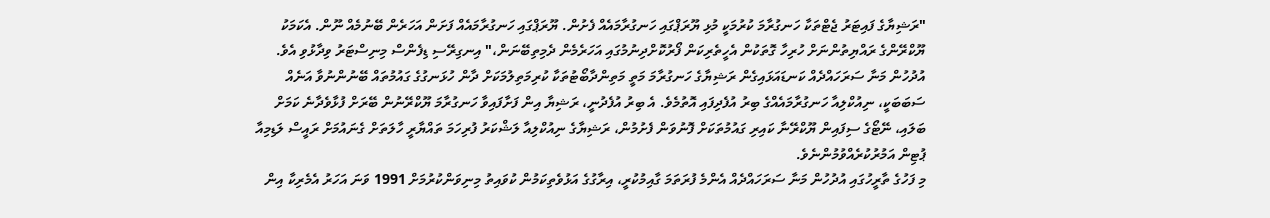"ރަޝިޔާގެ ފައިޓަރު ޖެޓްތަކާ ހަނގުރާމަ ކުރުމަކީ މުޅި ޔޫރަޕްގައި ހަނގުރާމައެއް ފެށުން. ޔޫރަޕްގައި ހަނގުރާމައެއް ފަށަން އަހަރެން ބޭނުމެއް ނޫން. އެކަމަކު ޔޫކްރޭންގެ ރައްޔިތުންނަށް ހުރިހާ ގޮތަކުން އެހީތެރިކަން ފޯރުކޮށްދިނުމުގައި އަހަރެމެން ދެމިތިބޭނަން،" އިނގިރޭސި ޑިފެންސް މިނިސްޓަރު ވިދާޅުވި އެވެ.
އުދުހުން މަނާ ސަރަހައްދެއް ކަނޑައަޅައިގެން ރަޝިޔާގެ ހަނގުރާމަ މަތީ މަތިންދާބޯޓުތަކާ ކުރިމަތިލުމަކަށް ދާން ހުޅަނގުގެ ގައުމުތައް ބޭނުންނުވާ އަނެއް ސަބަބަކީ، ނިއުކްލިއާ ހަނގުރާމައެއްގެ ބިރު އުފެދިފައި އޮތުމެވެ. އެ ބިރު އުފެދުނީ، ރަޝިޔާ އިން ފަށާފައިވާ ހަނގުރާމަ ޔޫކްރޭނުން ބޭރަށް ފުޅާވެދާނެ ކަމަށް ބަލައި، ނޭޓޯގެ ސިފައިން ޔޫކްރޭނާ ކައިރި ގައުމުތަކަށް ފޮނުވަން ފެށުމުން، ރަޝިޔާގެ ނިއުކްލިއާ ލަޝްކަރު ފުރިހަމަ ތައްޔާރީ ހާލަތަށް ގެނައުމަށް ރައީސް ލަޑިމިއާ ޕުޓިން އަމުރުކުރެއްވުމުންނެވެ.
މި ފަހުގެ ތާރީހުގައި އުދުހުން މަނާ ސަރަހައްދެއް އެންމެ ފުރަތަމަ ގާއިމުކުރީ، އިރާގުގެ އަޅުވެތިކަމުން ކުވައިތު މިނިވަންކުރުމަށް 1991 ވަނަ އަހަރު އެމެރިކާ އިން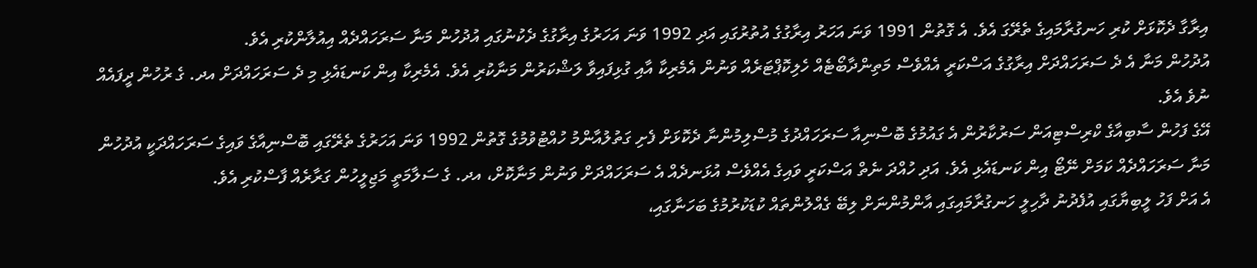އިރާގާ ދެކޮޅަށް ކުރި ހަނގުރާމައިގެ ތެރޭގަ އެވެ. އެ ގޮތުން 1991 ވަނަ އަހަރު އިރާގުގެ އުތުރުގައި އަދި 1992 ވަނަ އަހަރުގެ އިރާގުގެ ދެކުނުގައި އުދުހުން މަނާ ސަރަހައްދެއް އިއުލާންކުރި އެވެ.
އުދުހުން މަނާ އެ ދެ ސަރަހައްދަށް އިރާގުގެ އަސްކަރީ އެއްވެސް މަތިންދާބޯޓެއް ހެލިކޮޕްޓަރެއް ވަނުން އެމެރިކާ އާއި ގުޅިފައިވާ ލަޝްކަރުން މަނާކުރި އެވެ. އެމެރިކާ އިން ކަނޑައެޅި މި ދެ ސަރަހައްދަށް އދ. ގެ ރުހުން ދީފައެއް ނުވެ އެވެ.
އޭގެ ފަހުން ސާބިއާގެ ކްރިސްޓިއަން ސަރުކާރުން އެ ގައުމުގެ ބޮސްނިއާ ސަރަހައްދުގެ މުސްލިމުންނާ ދެކޮޅަށް ފެށި ގަތުލުއާންމު ހުއްޓުވުމުގެ ގޮތުން 1992 ވަނަ އަހަރުގެ ތެރޭގައި ބޮސްނިއާގެ ވައިގެ ސަރަހައްދަކީ އުދުހުން މަނާ ސަރަހައްދެއް ކަމަށް ނޭޓޯ އިން ކަނޑައެޅި އެވެ. އަދި ހުއްދަ ނެތް އަސްކަރީ ވައިގެ އެއްވެސް އުޅަނދެއް އެ ސަރަހައްދަށް ވަނުން މަނާކޮށް، އދ. ގެ ސަލާމަތީ މަޖިލީހުން ގަރާރެއް ފާސްކުރި އެވެ.
އެ އަށް ފަހު ލީބިޔާގައި އުފެދުނު ދާހިލީ ހަނގުރާމައިގައި އާންމުންނަށް ލިބޭ ގެއްލުންތައް ކުޑަކުރުމުގެ ބަހަނާގައި،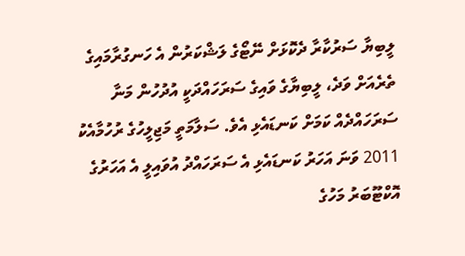ލީބިޔާ ސަރުކާރާ ދެކޮޅަށް ނޭޓޯގެ ލަޝްކަރުން އެ ހަނގުރާމައިގެ ތެރެއަށް ވަދެ، ލީބިޔާގެ ވައިގެ ސަރަހައްދަކީ އުދުހުން މަނާ ސަރަހައްދެއް ކަމަށް ކަނޑައެޅި އެވެ. ސަލާމަތީ މަޖިލީހުގެ ރުހުމާއެކު 2011 ވަނަ އަހަރު ކަނޑައެޅި އެ ސަރަހައްދު އުވައިލީ އެ އަހަރުގެ އޮކްޓޫބަރު މަހުގެ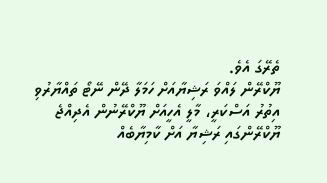ތެރޭގަ އެވެ.
ޔޫކްރޭން ލައްވަ ރަޝިޔާއަށް ހަމަލާ ދޭން ނޭޓޯ ތައްޔާރުވި
އިތުރު އަސްކަރީ، މާލީ އެހީއަށް ޔޫކްރޭނުން އެދިއްޖެ
ޔޫކްރޭންގައި ރަޝިޔާ އަށް ކާމިޔާބެއް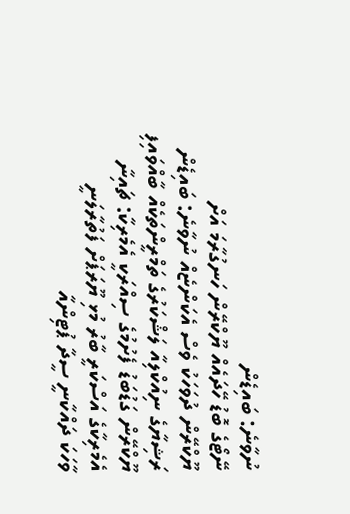ނުވާނެ: ބައިޑެން
ނޭޓޯގެ ބޮޑު ހޭދައެއް ޔޫކްރޭން ހަނގުރާމަ އަށް
ޔޫކްރޭން ދުވަހަކު ވެސް އެކަންޏެއް ނުވާނެ: ބައިޑެން
ރަޝިޔާގެ ނިއުކްލިއާ ލަޝްކަރުގެ ތަމްރީންތަކެއް ބާއްވައިފި
ޔޫކްރޭން ގަޑުބަޑު ފެށުމުގެ ސިއްރަކީ އެމެރިކާ: ޗައިނާ
އެމެރިކާގެ އަސްކަރީ ބާރު މުޅި ޔޫރަޕަށް ފަތުރާލަނީ
ވާހަކަ ދައްކާނީ ސީދާ ޕުޓިންއާ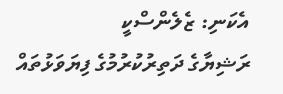އެކަނި: ޒެލެންސްކީ
ރަޝިޔާގެ ދަތިރުކުރުމުގެ ފިޔަވަޅުތައް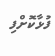ފުޅާކޮށްފި